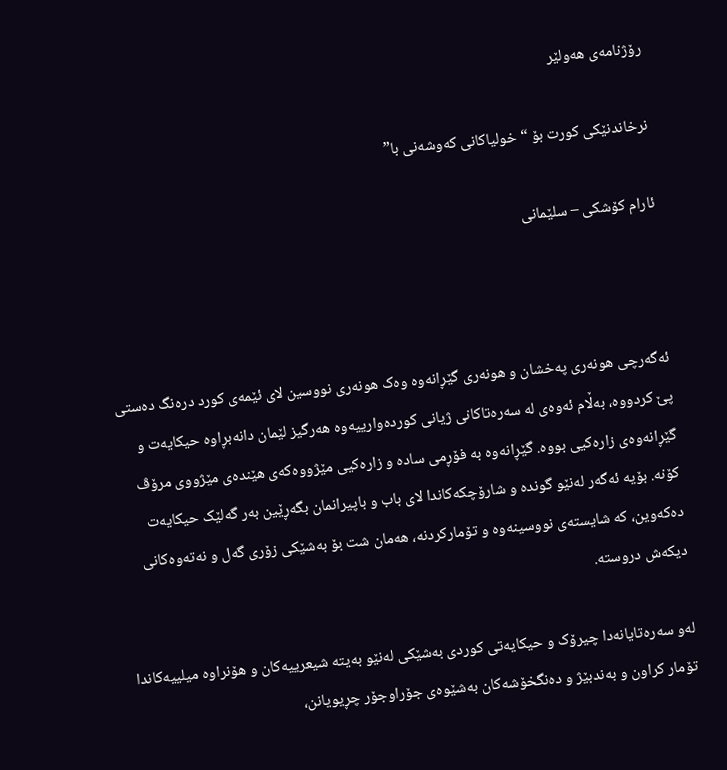رۆژنامەی ھەولێر

نرخاندنێکی کورت بۆ “خولیاکانی کەوشەنی با”

ئارام كۆشكی – سلێمانی



ئەگەرچی هونەری پەخشان و هونەری گێڕانەوە وەک هونەری نووسین لای ئێمەی کورد درەنگ دەستی پێ کردووە، بەڵام ئەوەی لە سەرەتاکانی ژیانی کوردەوارییەوە هەرگیز لێمان دانەبڕاوە حیکایەت و گێڕانەوەی زارەکیی بووە. گێڕانەوە بە فۆڕمی سادە و زارەکیی مێژووەکەی هێندەی مێژووی مرۆڤ کۆنە. بۆیە ئەگەر لەنێو گوندە و شارۆچکەکاندا لای باب و باپیرانمان بگەڕێین بەر گەلێک حیکایەت دەکەوین، کە شایستەی نووسینەوە و تۆمارکردنە، هەمان شت بۆ بەشێکی زۆری گەل و نەتەوەکانی دیکەش دروستە.

لەو سەرەتایانەدا چیرۆک و حیکایەتی کوردی بەشێکی لەنێو بەیتە شیعرییەکان و هۆنراوە میلییەکاندا تۆمار کراون و بەندبێژ و دەنگخۆشەکان بەشێوەی جۆراوجۆر چڕیویانن،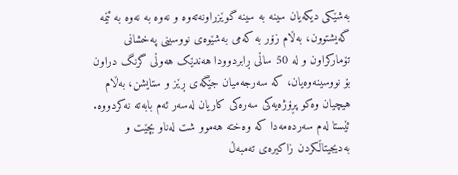بەشێکی دیکەیان سینە بە سینە گوێزراونەتەوە و نەوە بە نەوە بە ئێمە گەیشتوون، بەڵام زۆر بە کەمی بەشێوەی نووسینی پەخشانی تۆمارکراون و لە 50 ساڵی ڕابردوودا هەندێک هەوڵی گرنگ دراون بۆ نووسینەوەیان، کە سەرجەمیان جێگەی ڕێز و ستایشن، بەڵام هیچیان وەکو پڕۆژەیەکی سەرەکی کاریان لەسەر ئەم بابەتە نەکردووە. ئێستا لەم سەردەمەدا کە وەختە هەموو شت لەناو بچێت و بەدیجیتاڵکردن زاکیرەی تەمبەڵ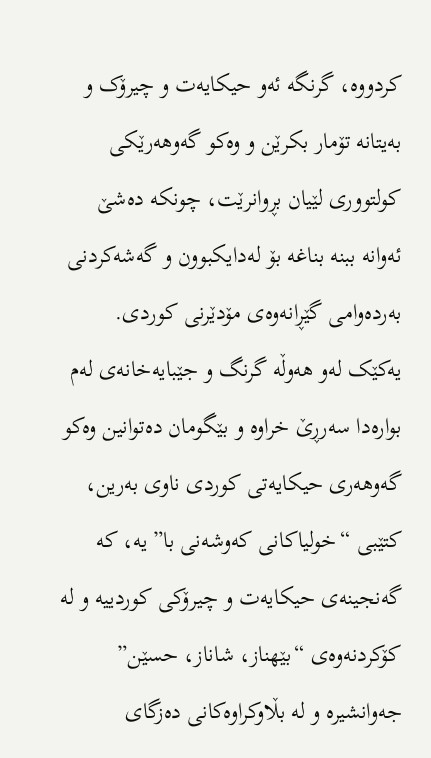کردووە، گرنگە ئەو حیکایەت و چیرۆک و بەیتانە تۆمار بکرێن و وەکو گەوهەرێکی کولتووری لێیان بڕوانرێت، چونکە دەشێ ئەوانە ببنە بناغە بۆ لەدایکبوون و گەشەکردنی بەردەوامی گێڕانەوەی مۆدێرنی کوردی.
یەکێک لەو هەوڵە گرنگ و جێبایەخانەی لەم بوارەدا سەرڕێ خراوە و بێگومان دەتوانین وەکو گەوهەری حیکایەتی کوردی ناوی بەرین، کتێبی “خولیاکانی کەوشەنی با”یە، کە گەنجینەی حیکایەت و چیرۆکی کوردییە و لە کۆکردنەوەی “بێهناز، شاناز، حسێن” جەوانشیرە و لە بڵاوکراوەکانی دەزگای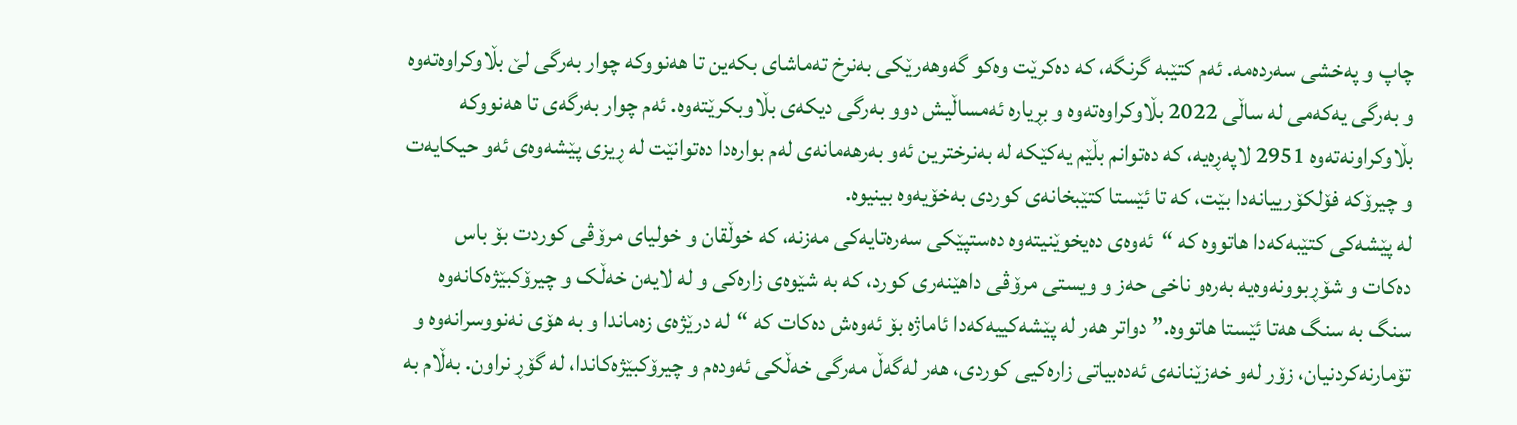چاپ و پەخشی سەردەمە. ئەم کتێبە گرنگە، کە دەکرێت وەکو گەوهەرێکی بەنرخ تەماشای بکەین تا هەنووکە چوار بەرگی لێ بڵاوکراوەتەوە و بەرگی یەکەمی لە ساڵی 2022 بڵاوکراوەتەوە و بڕیارە ئەمساڵیش دوو بەرگی دیکەی بڵاوبکرێتەوە. ئەم چوار بەرگەی تا هەنووکە بڵاوکراونەتەوە 2951 لاپەڕەیە، کە دەتوانم بڵێم یەکێکە لە بەنرخترین ئەو بەرهەمانەی لەم بوارەدا دەتوانێت لە ڕیزی پێشەوەی ئەو حیکایەت و چیرۆکە فۆلکۆرییانەدا بێت، کە تا ئێستا کتێبخانەی کوردی بەخۆیەوە بینیوە.
لە پێشەکی کتێبەکەدا هاتووە کە “ئەوەی دەیخوێنیتەوە دەستپێکی سەرەتایەکی مەزنە، کە خوڵقان و خولیای مرۆڤی کوردت بۆ باس دەکات و شۆڕبوونەوەیە بەرەو ناخی حەز و ویستی مرۆڤی داهێنەری کورد، کە بە شێوەی زارەکی و لە لایەن خەڵک و چیرۆکبێژەکانەوە سنگ بە سنگ هەتا ئێستا هاتووە.” دواتر هەر لە پێشەکییەکەدا ئاماژە بۆ ئەوەش دەکات کە “لە درێژەی زەماندا و بە هۆی نەنووسرانەوە و تۆمارنەکردنیان، زۆر لەو خەزێنانەی ئەدەبیاتی زارەکیی کوردی، هەر لەگەڵ مەرگی خەڵکی ئەودەم و چیرۆکبێژەکاندا، لە گۆڕ نراون. بەڵام بە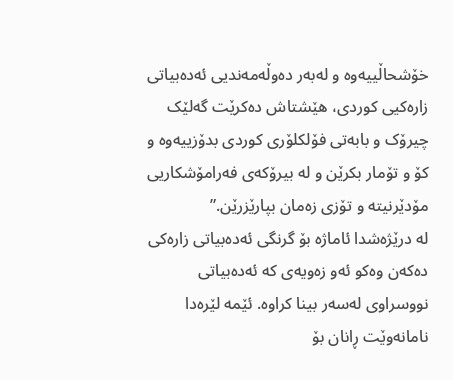خۆشحاڵییەوە و لەبەر دەوڵەمەندیی ئەدەبیاتی زارەکیی کوردی، هێشتاش دەکرێت گەلێک چیرۆک و بابەتی فۆلکلۆری کوردی بدۆزییەوە و کۆ و تۆمار بکرێن و لە بیرۆکەی فەرامۆشکاریی مۆدێرنیتە و تۆزی زەمان بپارێزرێن.”
لە درێژەشدا ئاماژە بۆ گرنگی ئەدەبیاتی زارەکی دەکەن وەکو ئەو زەویەی کە ئەدەبیاتی نووسراوی لەسەر بینا کراوە. ئێمە لێرەدا نامانەوێت ڕانان بۆ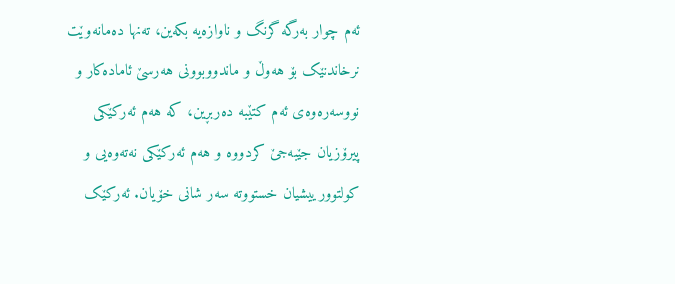ئەم چوار بەرگە گرنگ و ناوازەیە بکەین، تەنها دەمانەوێت نرخاندنێک بۆ هەوڵ و ماندووبوونی هەرسێ ئامادەکار و نووسەرەوەی ئەم کتێبە دەربڕین، کە هەم ئەرکێکی پیرۆزیان جێبەجێ کردووە و هەم ئەرکێکی نەتەوەیی و کولتوورییشیان خستووتە سەر شانی خۆیان. ئەرکێک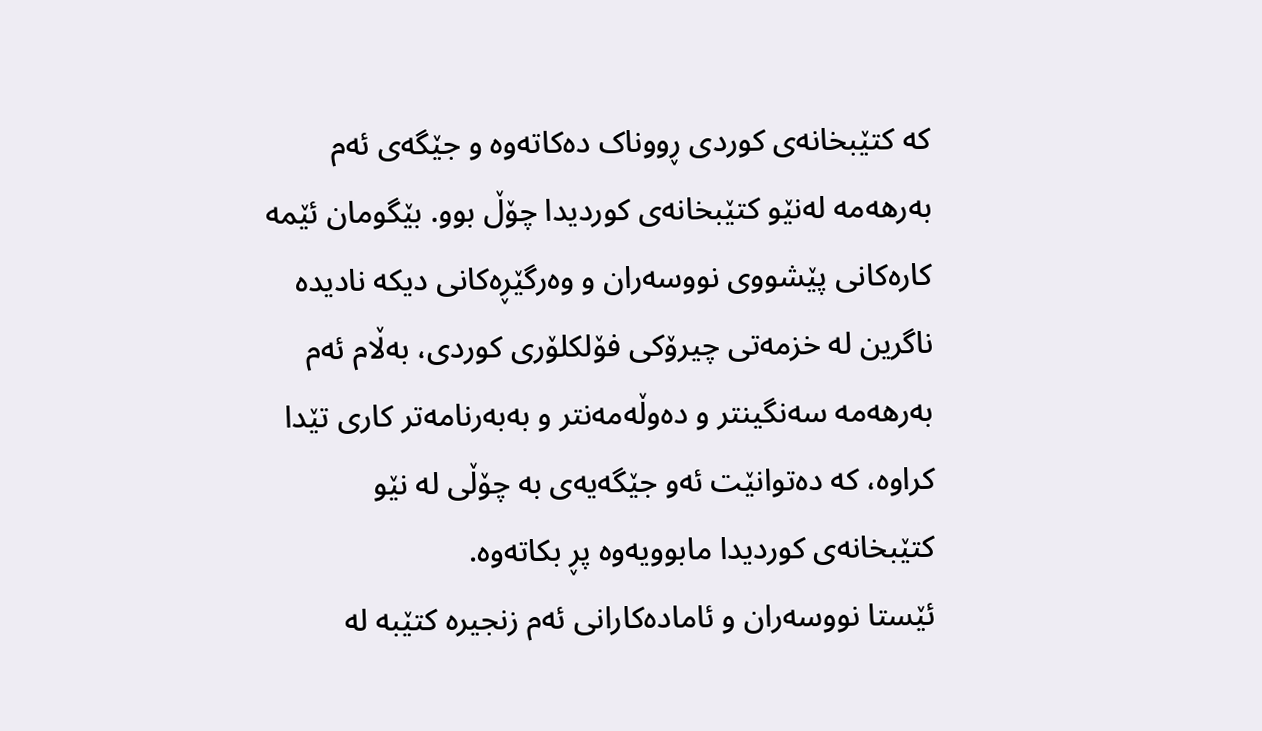کە کتێبخانەی کوردی ڕووناک دەکاتەوە و جێگەی ئەم بەرهەمە لەنێو کتێبخانەی کوردیدا چۆڵ بوو. بێگومان ئێمە کارەکانی پێشووی نووسەران و وەرگێڕەکانی دیکە نادیدە ناگرین لە خزمەتی چیرۆکی فۆلکلۆری کوردی، بەڵام ئەم بەرهەمە سەنگینتر و دەوڵەمەنتر و بەبەرنامەتر کاری تێدا کراوە، کە دەتوانێت ئەو جێگەیەی بە چۆڵی لە نێو کتێبخانەی کوردیدا مابوویەوە پڕ بکاتەوە.
ئێستا نووسەران و ئامادەکارانی ئەم زنجیرە کتێبە لە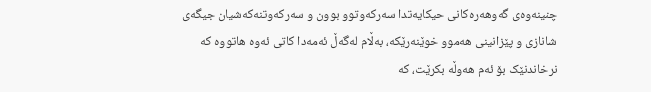چنینەوەی گەوهەرەکانی حیکایەتدا سەرکەوتوو بوون و سەرکەوتنەکەشیان جیگەی شانازی و پێزانینی هەموو خوێنەرێکە، بەڵام لەگەڵ ئەمەدا کاتی ئەوە هاتووە کە نرخاندنێک بۆ ئەم هەوڵە بکرێت، کە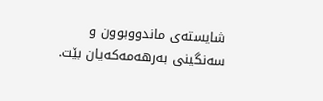شایستەی ماندووبوون و سەنگینی بەرهەمەکەیان بێت.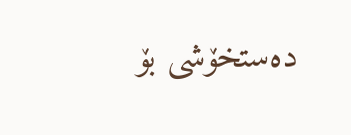دەستخۆشی بۆ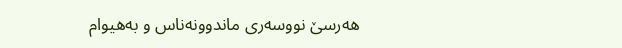هەرسێ نووسەری ماندوونەناس و بەهیوام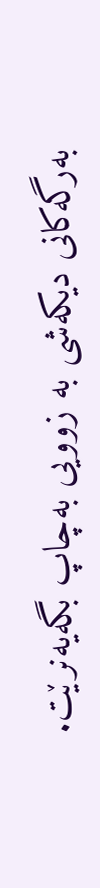بەرگەکانی دیکەشی بە زوویی بەچاپ بگەیەنرێت.